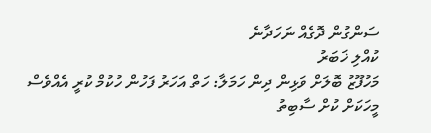ސަންގުން ދޮގެއް ނަހަދާނެ
ކުއްލި ޚަބަރު
މަހުފޫޒު ބޮލަށް ވަޅިން ދިން ހަމަލާ: ހަތް އަހަރު ފަހުން ހުކުމް ކުރީ އެއްވެސް މީހަކަށް ކުށް ސާބިތު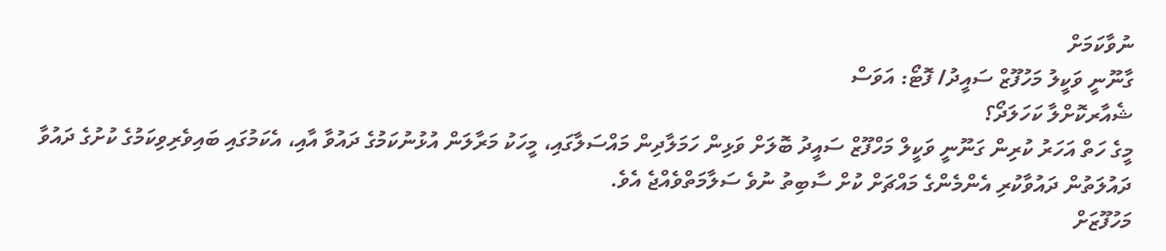ނުވާކަމަށް
ގާނޫނީ ވަކީލު މަހުފޫޒް ސައީދު/ ފޮޓޯ: އަވަސް
ޝެއާރކޮށްލާ ކަހަލަދޯ؟
މީގެ ހަތް އަހަރު ކުރިން ގަނޫނީ ވަކީލް މަހްފޫޒް ސައީދު ބޮލަށް ވަޅިން ހަމަލާދިން މައްސަލާގައި، މީހަކު މަރާލަން އުޅުނުކަމުގެ ދައުވާ އާއި، އެކަމުގައި ބައިވެރިވިކަމުގެ ކުށުގެ ދައުވާ ދައުލަތުން ދައުވާކުރި އެންމެންގެ މައްޗަށް ކުށް ސާބިތު ނުވެ ސަލާމަތްވެއްޖެ އެވެ.
މަހުފޫޒަށް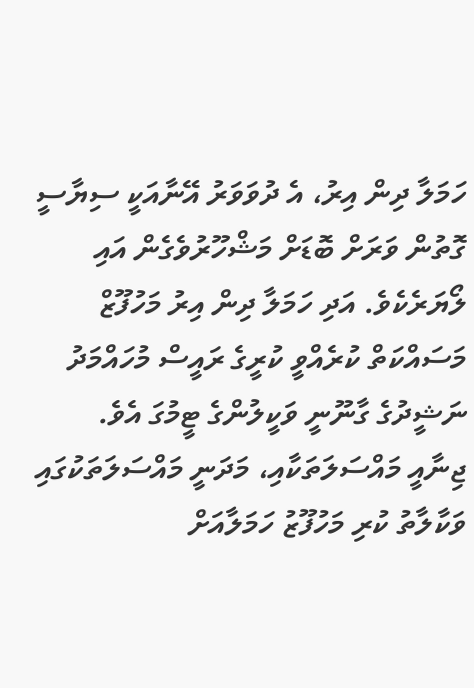ހަމަލާ ދިން އިރު، އެ ދުވަވަރު އޭނާއަކީ ސިޔާސީ ގޮތުން ވަރަށް ބޮޑަށް މަޝްހޫރުވެގެން އައި ލޯޔަރެކެވެ. އަދި ހަމަލާ ދިން އިރު މަހުފޫޒް މަސައްކަތް ކުރެއްވީ ކުރީގެ ރައީސް މުހައްމަދު ނަޝީދުގެ ގާނޫނީ ވަކީލުންގެ ޓީމުގަ އެވެ.
ޖިނާއީ މައްސަލަތަކާއި، މަދަނީ މައްސަލަތަކުގައި ވަކާލާތު ކުރި މަހުފޫޒު ހަމަލާއަށް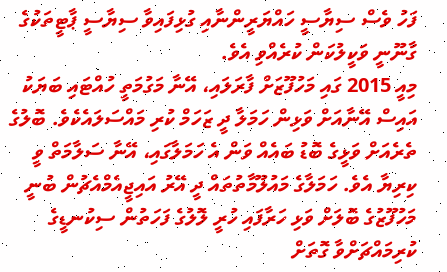ފަހު ވެސް ސިޔާސީ ހައްޔަރީންނާއި ގުޅިފައިވާ ސިޔާސީ ޕާޓީތަކުގެ ގާނޫނީ ވަކީލުކަން ކުރެއްވި އެވެ.
މިއީ 2015 ގައި މަހުފޫޒަށް ފާރަލައި، އޭނާ މަގުމަތީ ހުއްޓައި ބަޔަކު އައިސް އޭނާއަށް ވަޅިން ހަމަލާ ދީ ޒަހަމް ކުރި މައްސަލައެކެވެ. ބޮލުގެ ތެރެއަށް ވަޅީގެ ބޮޑު ބައެއް ވަން އެ ހަމަލާގައި، އޭނާ ސަލާމަތް ވީ ކިރިޔާ އެވެ. ހަމަލާގެ މައުލޫމާތުތައް ދީ އޭރު އައިޖީއެމްއެޗުން ބުނީ މަހުފޫޒުގެ ބޮލަށް ވަޅި ހަރާފައި ހުރީ ލޮލުގެ ފަހަތުން ސިކުނޑީގެ ކުރިމައްޗަށްވާ ގޮތަށް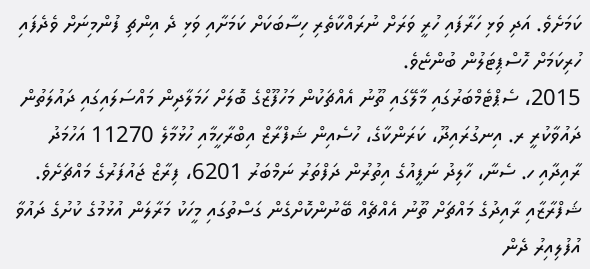ކަމަށެވެ. އަދި ވަޅި ހަރާފައި ހުރީ ވަރަށް ނުރައްކާތެރި ހިސާބަކަށް ކަމަށާއި ވަޅި ދެ އިންޗި ފުންމިނަށް ވެދެފައި ހުރިކަމަށް ހޮސްޕިޓަލުން ބުންޏެވެ.
2015، ސެޕްޓެމްބަރުގައި މާލޭގައި ތޫނު އެއްޗަކުން މަހުފޫޒްގެ ބޮލަށް ހަމަލާދިން މައްސަލައިގައި ދައުލަތުން ދައުވާކުރީ ރ. އިނގުރައިދޫ، ކަރަންކާގެ، ހުސެއިން ޝަފްރާޒް އިބްރާހީމާއި ހުޅުމާލެ 11270 އަހުމަދު ރާއިދާއި ހ. ސެނާ، ހާލިދު ނަފީއުގެ އިތުރުން ދަފްތަރު ނަމްބަރު 6201، ފިރާޒް ޖައުފަރުގެ މައްޗަށެވެ. ޝަފްރާޒާއި ރާއިދުގެ މައްޗަށް ތޫނު އެއްޗެއް ބޭނުންކޮށްގެން ގަސްތުގައި މީހަކު މަރާލަން އުޅުމުގެ ކުށުގެ ދައުވާ އުފުލިއިރު ދެން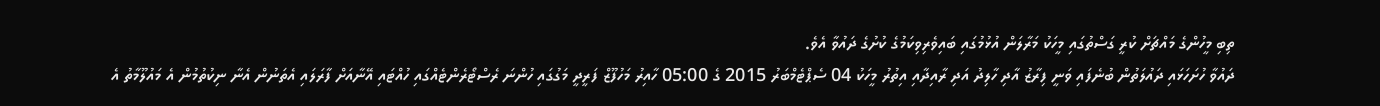ތިބި މީހުންގެ މައްޗަށް ކުރީ ގަސްތުގައި މީހަކު މަރާލަން އުޅުމުގައި ބައިވެރިވިކަމުގެ ކުށުގެ ދައުވާ އެވެ.
ދައުވާ ހުށަހަޅައި ދައުލަތުން ބުނެފައި ވަނީ ފިރާޒު އާދި ހާލިދު އަދި ރާއިދާއި އިތުރު މީހަކު 04 ސެޕްޓެމްބަރު 2015 ގެ 05:00 ހާއިރު މަހުފޫޒް ފަރީދީ މަގުގައި ހުންނަ ރެސްޓޯރެންޓެއްގައި ހުއްޓައި އޭނާއަށް ފާރަލައި އެތަނުން އެނާ ނިކުތުމުން އެ މައުލޫމާތު އެ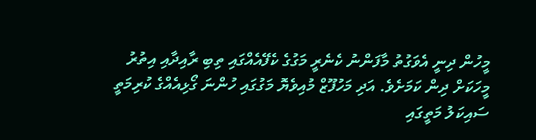މީހުން ދިނީ އެވަގުތު މާފަންނު ކެނެރީ މަގުގެ ކެފޭއެއްގައި ތިބި ރާއިދާއި އިތުރު މީހަކަށް ދިން ކަމަށެވެ. އަދި މަހުފޫޒް މުއިވެޔޮ މަގުގައި ހުންނަ ގޯޅިއެއްގެ ކުރިމަތީ ސައިކަލު މަތީގައި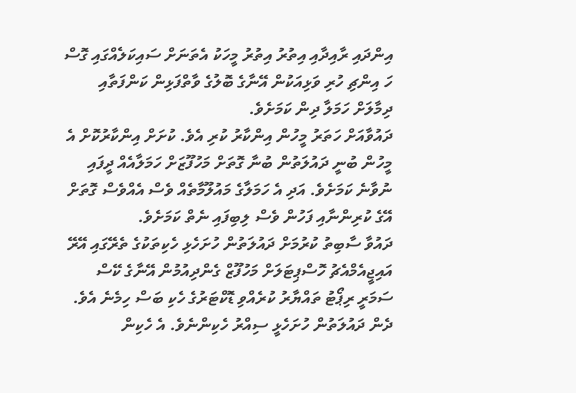އިންދައި ރާއިދާއި އިތުރު އިތުރު މީހަކު އެތަނަށް ސައިކަލެއްގައި ގޮސް ހަ އިންޗި ހުރި ވަޅިއަކުން އޭނާގެ ބޮލުގެ ވާތްފަޅިން ކަންފަތާއި ދިމާލަށް ހަމަލާ ދިން ކަމަށެވެ.
ދައުވާއަށް ހަތަރު މީހުން އިންކާރު ކުރި އެވެ. ކުށަށް އިންކާރުކޮށް އެ މީހުން ބުނީ ދައުލަތުން ބުނާ ގޮތަށް މަހުފޫޒަށް ހަމަލާއެއް ދީފައި ނުވާނެ ކަމަށެވެ. އަދި އެ ހަމަލާގެ މައުލޫމާތެއް ވެސް އެއްވެސް ގޮތަށް އޭގެ ކުރިންނާއި ފަހުން ވެސް ލިބިފައި ނެތް ކަމަށެވެ.
ދައުވާ ސާބިތު ކުރުމަށް ދައުލަތުން ހުށަހެޅި ހެކިތަކުގެ ތެރޭގައި އޭރޭ އައިޖީއެމްއެޗު ހޮސްޕިޓަލަށް މަހުފޫޒް ގެންދިއުމުން އޭނާގެ ކޭސް ސަމަރީ ރިޕޯޓު ތައްޔާރު ކުރެއްވި ޑޮކްޓަރުގެ ހެކި ބަސް ހިމެނެ އެވެ. ދެން ދައުލަތުން ހުށަހެޅީ ސިއްރު ހެކިންނެވެ. އެ ހެކިން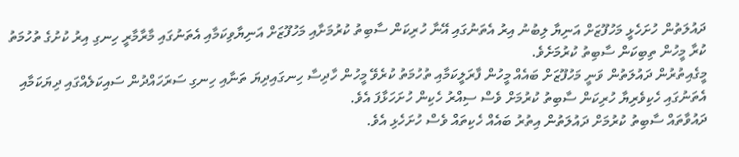ދައުލަތުން ހުށަހެޅީ މަހުފޫޒަށް އަނިޔާ ލިބުނު އިރު އެތަނުގައި އޭނާ ހުރިކަން ސާބިތު ކުރުމަށާއި މަހުފޫޒަށް އަނިޔާވިކަމާއި އެތަނުގައި މާރާމާރީ ހިނގި އިރު ކުށުގެ ތުހުމަތު ކުރާ މީހުން ތިބިކަން ސާބިތު ކުރުމަށެވެ.
މީގެއިތުރުން ދައުލަތުން ވަނީ މަހުފޫޒަށް ބައެއް މީހުން ފާރަލީކަމާއި ތުހުމަތު ކުރެވޭ މީހުން ހާދިސާ ހިނގައިދިޔަ ތަނާއި ހިނގި ސަރަހައްދުން ސައިކަލެއްގައި ދިޔަކަމާއި އެތަނުގައި ހެކިވެރިޔާ ހުރިކަން ސާބިތު ކުރުމަށް ވެސް ސިއްރު ހެކިން ހުށަހަޅާފަ އެވެ.
ދައުވާތައް ސާބިތު ކުރުމަށް ދައުލަތުން އިތުރު ބައެއް ހެކިތައް ވެސް ހުށަހެޅި އެވެ.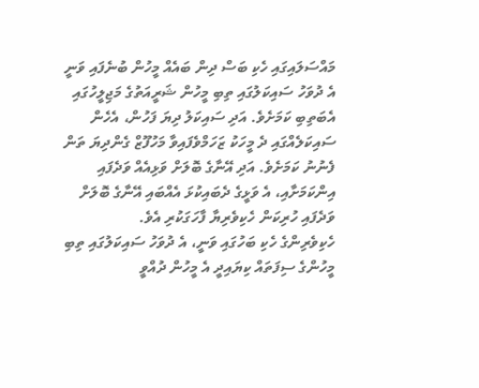މައްސަލައިގައި ހެކި ބަސް ދިން ބައެއް މީހުން ބުނެފައި ވަނީ އެ ދުވަހު ސައިކަލުގައި ތިބި މީހުން ޝަރީއަތުގެ މަޖިލީހުގައި އެބަތިބި ކަމަށެވެ. އަދި ސައިކަލު ދިޔަ ފަހުން، އެހެން ސައިކަލެއްގައި ދެ މީހަކު ޒަހަމްވެފައިވާ މަހުފޫޒް ގެންދިޔަ ތަން ފެނުނު ކަމަށެވެ. އަދި އޭނާގެ ބޮލަށް ވަޅިއެއް ވަދެފައި އިންކަމަށާއި، އެ ވަޅީގެ ދެބައިކުޅަ އެއްބައި އޭނާގެ ބޮލަށް ވަދެފައި ހުރިކަން ހެކިވެރިޔާ ފާހަގަކުރި އެވެ.
ހެކިވެރިންގެ ހެކި ބަހުގައި ވަނީ، އެ ދުވަހު ސައިކަލުގައި ތިބި މީހުންގެ ސިފަތައް ކިޔައިދީ އެ މީހުން ދުއްވީ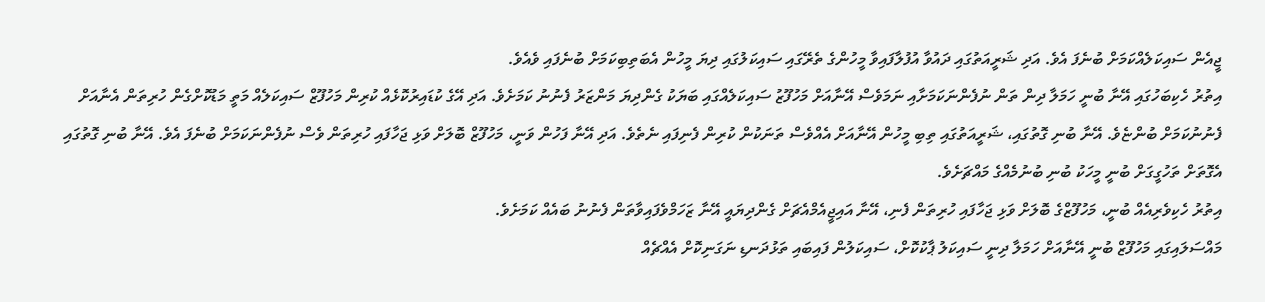ޖީއެން ސައިކަލެއްކަމަށް ބުނެފަ އެވެ. އަދި ޝަރީއަތުގައި ދައުވާ އުފުލާފައިވާ މީހުންގެ ތެރޭގައި ސައިކަލުގައި ދިޔަ މީހުން އެބަތިބިކަމަށް ބުނެފައި ވެއެވެ.
އިތުރު ހެކިބަހުގައި އޭނާ ބުނީ ހަމަލާ ދިން ތަން ނުފެންނަކަމަށާއި ނަމަވެސް އޭނާއަށް މަހުފޫޒު ސައިކަލެއްގައި ބަޔަކު ގެންދިޔަ މަންޒަރު ފެނުނު ކަމަށެވެ. އަދި އޭގެ ކުޑައިރުކޮޅެއް ކުރިން މަހުފޫޒް ސައިކަލެއް މަތީ މަޑުކޮށްގެން ހުރިތަން އެނާއަށް ފެނުނުކަމަށް ބުންޏެވެ. އޭނާ ބުނި ގޮތުގައި، ޝަރީއަތުގައި ތިބި މީހުން އޭނާއަށް އެއްވެސް ތަނަކުން ކުރިން ފެނިފައި ނެތެވެ. އަދި އޭނާ ފަހުން ވަނީ، މަހުފޫޒް ބޮލަށް ވަޅި ޖަހާފައި ހުރިތަން ވެސް ނުފެންނަކަމަށް ބުނެފަ އެވެ. އޭނާ ބުނި ގޮތުގައި އެގޮތަށް ތަހުގީގަށް ބުނީ މީހަކު ބުނި ބުނުމެއްގެ މައްޗަށެވެ.
އިތުރު ހެކިވެރިއެއް ބުނީ، މަހުފޫޒްގެ ބޮލަށް ވަޅި ޖަހާފައި ހުރިތަން ފެނި، އޭނާ އައިޖީއެމްއެޗަށް ގެންދިޔައީ އޭނާ ޒަހަމްވެފައިވާތަން ފެނުނު ބައެއް ކަމަށެވެ.
މައްސަލައިގައި މަހުފޫޒް ބުނީ އޭނާއަށް ހަމަލާ ދިނީ ސައިކަލު ޕާކުކޮށް، ސައިކަލުން ފައިބައި ތަޅުދަނޑި ނަގަނިކޮށް އެއްޗެއް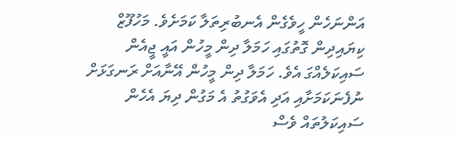އަންނަހެން ހީވެގެން އެނބުރިތަލާ ކަމަށެވެ. މަހުފޫޒް ކިޔައިދިން ގޮތުގައި ހަމަލާ ދިން މީހުން އައީ ޖީއެން ސައިކަލެއްގަ އެވެ. ހަމަލާ ދިން މީހުން އޭނާއަށް ރަނގަޅަށް ނުފެނަކަމަށާއި އަދި އެވަގުތު އެ މަގުން ދިޔަ އެހެން ސައިކަލުތައް ވެސް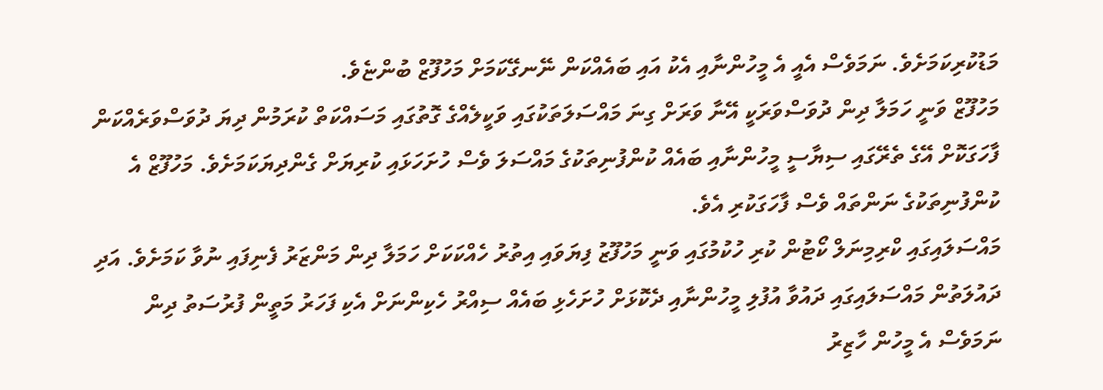މަޑުކުރިކަމަށެވެ. ނަމަވެސް އެއީ އެ މީހުންނާއި އެކު އައި ބައެއްކަން ނޭނގޭކަމަށް މަހުފޫޒް ބުންޏެވެ.
މަހުފޫޒް ވަނީ ހަމަލާ ދިން ދުވަސްވަރަކީ އޭނާ ވަރަށް ގިނަ މައްސަލަތަކުގައި ވަކީލެއްގެ ގޮތުގައި މަސައްކަތް ކުރަމުން ދިޔަ ދުވަސްވަރެއްކަން ފާހަގަކޮށް އޭގެ ތެރޭގައި ސިޔާސީ މީހުންނާއި ބައެއް ކުންފުނިތަކުގެ މައްސަލަ ވެސް ހުށަހަޅައި ކުރިޔަށް ގެންދިޔަކަމަށެވެ. މަހުފޫޒް އެ ކުންފުނިތަކުގެ ނަންތައް ވެސް ފާހަގަކުރި އެވެ.
މައްސަލައިގައި ކްރިމިނަލް ކޯޓުން ކުރި ހުކުމުގައި ވަނީ މަހުފޫޒު ފިޔަވައި އިތުރު ހެއްކަކަށް ހަމަލާ ދިން މަންޒަރު ފެނިފައި ނުވާ ކަމަށެވެ. އަދި ދައުލަތުން މައްސަލައިގައި ދައުވާ އުފުލި މީހުންނާއި ދެކޮޅަށް ހުށަހެޅި ބައެއް ސިއްރު ހެކިންނަށް އެކި ފަހަރު މަތީން ފުރުސަތު ދިން ނަމަވެސް އެ މީހުން ހާޒިރު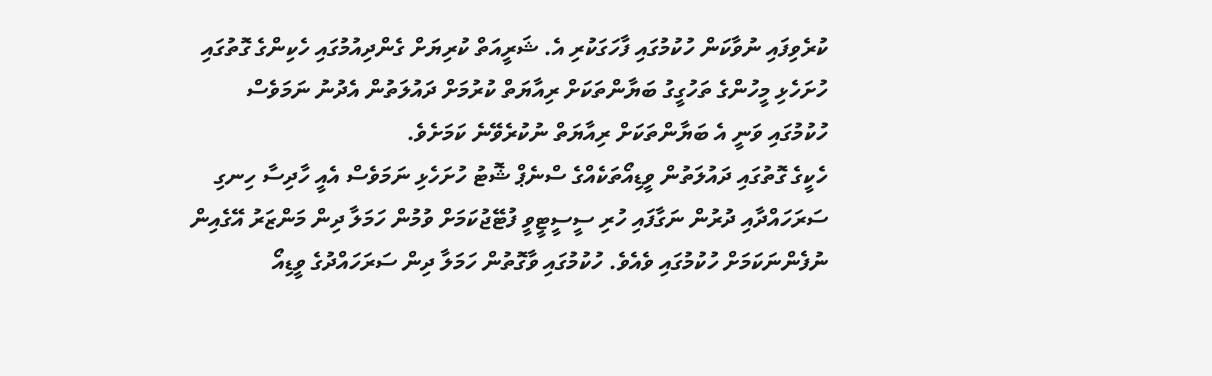ކުރެވިފައި ނުވާކަން ހުކުމުގައި ފާހަގަކުރި އެ. ޝަރީއަތް ކުރިޔަށް ގެންދިއުމުގައި ހެކިންގެ ގޮތުގައި ހުށަހެޅި މީހުންގެ ތަހުގީގު ބަޔާންތަކަށް ރިއާޔަތް ކުރުމަށް ދައުލަތުން އެދުނު ނަމަވެސް ހުކުމުގައި ވަނީ އެ ބަޔާންތަކަށް ރިއާޔަތް ނުކުރެވޭނެ ކަމަށެވެ.
ހެކީގެ ގޮތުގައި ދައުލަތުން ވީޑިއޯތަކެއްގެ ސްނެޕް ޝޮޓު ހުށަހެޅި ނަމަވެސް އެއީ ހާދިސާ ހިނގި ސަރަހައްދާއި ދުރުން ނަގާފައި ހުރި ސީސީޓީވީ ފުޓޭޖުކަމަށް ވުމުން ހަމަލާ ދިން މަންޒަރު އޭގެއިން ނުފެންނަކަމަށް ހުކުމުގައި ވެއެވެ. ހުކުމުގައި ވާގޮތުން ހަމަލާ ދިން ސަރަހައްދުގެ ވީޑިއޯ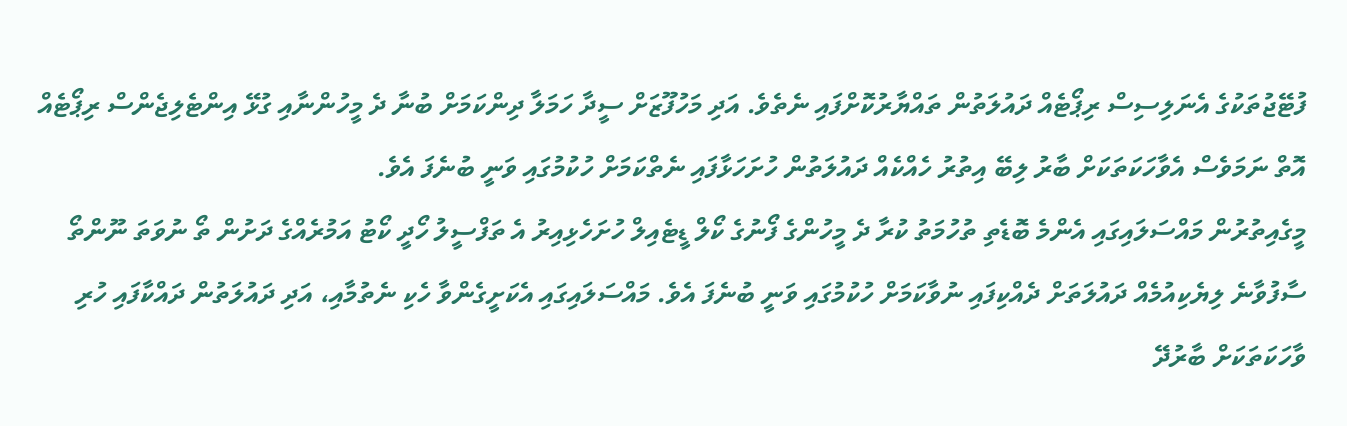ފުޓޭޖުތަކުގެ އެނަލިސިސް ރިޕޯޓެއް ދައުލަތުން ތައްޔާރުކޮށްފައި ނެތެވެ. އަދި މަހުފޫޒަށް ސީދާ ހަމަލާ ދިންކަމަށް ބުނާ ދެ މީހުންނާއި ގުޅޭ އިންޓެލިޖެންސް ރިޕޯޓެއް އޮތް ނަމަވެސް އެވާހަކަތަކަށް ބާރު ލިބޭ އިތުރު ހެއްކެއް ދައުލަތުން ހުށަހަޅާފައި ނެތްކަމަށް ހުކުމުގައި ވަނީ ބުނެފަ އެވެ.
މީގެއިތުރުން މައްސަލައިގައި އެންމެ ބޮޑެތި ތުހުމަތު ކުރާ ދެ މީހުންގެ ފޯނުގެ ކޯލް ޑީޓެއިލް ހުށަހެޅިއިރު އެ ތަފްސީލު ހޯދީ ކޯޓު އަމުރެއްގެ ދަށުން ތޯ ނުވަތަ ނޫންތޯ ސާފުވާނެ ލިޔެކިއުމެއް ދައުލަތަށް ދެއްކިފައި ނުވާކަމަށް ހުކުމުގައި ވަނީ ބުނެފަ އެވެ. މައްސަލައިގައި އެކަށީގެންވާ ހެކި ނެތުމާއި، އަދި ދައުލަތުން ދައްކާފައި ހުރި ވާހަކަތަކަށް ބާރުދޭ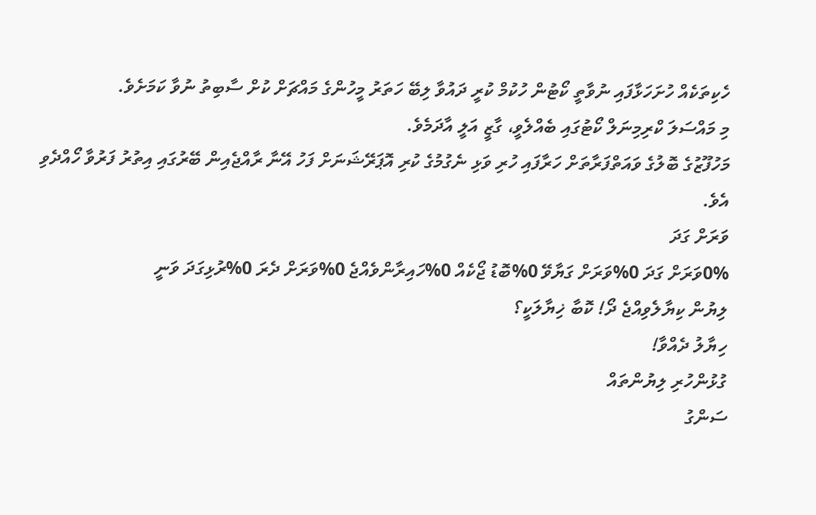ހެކިތަކެއް ހުށަހަޅާފައި ނުވާތީ ކޯޓުން ހުކުމް ކުރީ ދައުވާ ލިބޭ ހަތަރު މީހުންގެ މައްޗަށް ކުށް ސާބިތު ނުވާ ކަމަށެވެ.
މި މައްސަލަ ކްރިމިނަލް ކޯޓުގައި ބެއްލެވީ، ގާޒީ އަލީ އާދަމެވެ.
މަހުފޫޒުގެ ބޮލުގެ ވައަތްފަރާތަށް ހަރާފައި ހުރި ވަޅި ނެގުމުގެ ކުރި އޮޕަރޭޝަނަށް ފަހު އޭނާ ރާއްޖެއިން ބޭރުގައި އިތުރު ފަރުވާ ހޯއްދެވި އެވެ.
ވަރަށް ގަދަ
0%ވަރަށް ގަދަ 0%ވަރަށް ގަޔާވޭ 0%ބޮޑު ޖޯކެއް 0%ހައިރާންވެއްޖެ 0%ވަރަށް ދެރަ 0%ރުޅިގަދަ ވަނީ
ލިޔުން ކިޔާލެވިއްޖެ ދޯ! ކޮބާ ޚިޔާލަކީ؟
ހިޔާލު ދެއްވާ!
ގުޅުންހުރި ލިޔުންތައް
ސަންގު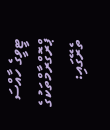ޓީވީގެ ހާއްސަ ޕްރޮގްރާމްތަކުގެ ތެރޭގައި: